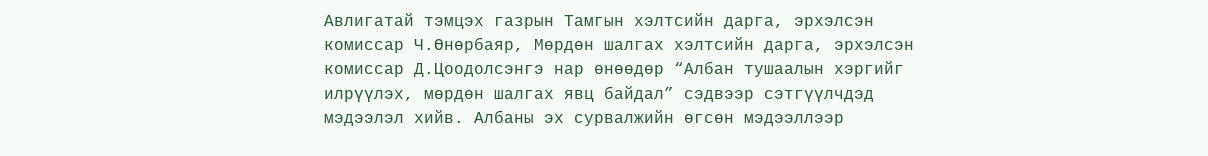Авлигатай тэмцэх газрын Тамгын хэлтсийн дарга, эрхэлсэн комиссар Ч.Өнөрбаяр, Мөрдөн шалгах хэлтсийн дарга, эрхэлсэн комиссар Д.Цоодолсэнгэ нар өнөөдөр “Албан тушаалын хэргийг илрүүлэх, мөрдөн шалгах явц байдал” сэдвээр сэтгүүлчдэд мэдээлэл хийв. Албаны эх сурвалжийн өгсөн мэдээллээр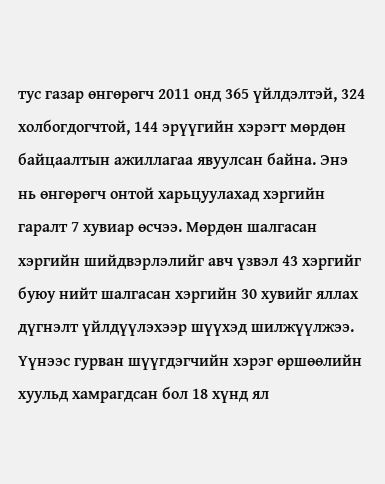тус газар өнгөрөгч 2011 онд 365 үйлдэлтэй, 324 холбогдогчтой, 144 эрүүгийн хэрэгт мөрдөн байцаалтын ажиллагаа явуулсан байна. Энэ нь өнгөрөгч онтой харьцуулахад хэргийн гаралт 7 хувиар өсчээ. Мөрдөн шалгасан хэргийн шийдвэрлэлийг авч үзвэл 43 хэргийг буюу нийт шалгасан хэргийн 30 хувийг яллах дүгнэлт үйлдүүлэхээр шүүхэд шилжүүлжээ. Үүнээс гурван шүүгдэгчийн хэрэг өршөөлийн хуульд хамрагдсан бол 18 хүнд ял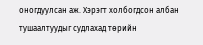оногдуулсан аж. Хэрэгт холбогдсон албан тушаалтуудыг судлахад төрийн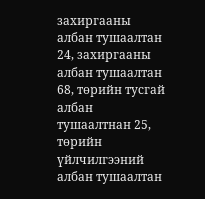захиргааны албан тушаалтан 24, захиргааны албан тушаалтан 68, төрийн тусгай албан тушаалтнан 25, төрийн үйлчилгээний албан тушаалтан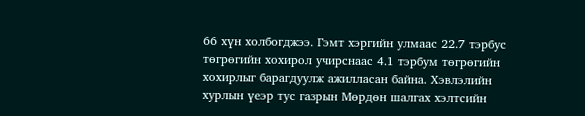66 хүн холбогджээ. Гэмт хэргийн улмаас 22.7 тэрбус төгрөгийн хохирол учирснаас 4.1 тэрбум төгрөгийн хохирлыг барагдуулж ажилласан байна. Хэвлэлийн хурлын үеэр тус газрын Мөрдөн шалгах хэлтсийн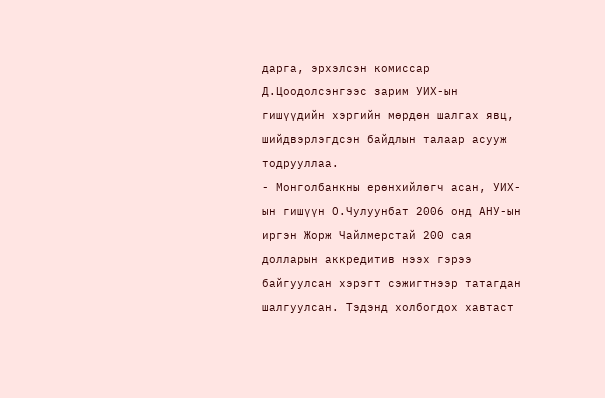дарга, эрхэлсэн комиссар Д.Цоодолсэнгээс зарим УИХ-ын гишүүдийн хэргийн мөрдөн шалгах явц, шийдвэрлэгдсэн байдлын талаар асууж тодрууллаа.
- Монголбанкны ерөнхийлөгч асан, УИХ-ын гишүүн О.Чулуунбат 2006 онд АНУ-ын иргэн Жорж Чайлмерстай 200 сая долларын аккредитив нээх гэрээ байгуулсан хэрэгт сэжигтнээр татагдан шалгуулсан. Тэдэнд холбогдох хавтаст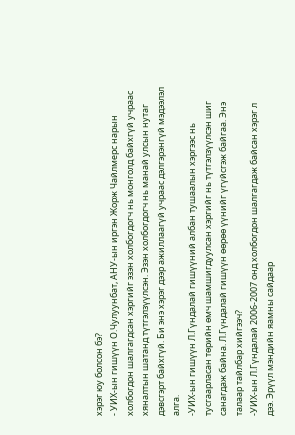хэрэг юу болсон бэ?
- УИХ-ын гишүүн О.Чулуунбат, АНУ-ын иргэн Жорж Чайлмерс нарын холбогдон шалгагдсан хэргийг эзэн холбогдогч нь монголд байхгүй учраас хяналтын шатанд түтгэлзүүлсэн. Эзэн холбогдогч нь манай улсын нутаг дэвсгэрт байхгүй. Би энэ хэрэг дээр ажиллаагүй учраас дэлгэрэнгүй мэдээлэл алга.
-УИХ-ын гишүүн Л.Гүндалай гишүүний албан тушаалын хэргээс нь тусгаарласан төрийн өмч шамшигдуулсан хэргийг нь түтгэлзүүлсэн шиг санагдаж байна. Л.Гүндалай гишүүн өөрөө үүнийг үгүйсгэж байгаа. Энэ талаар тайлбар хийгээч?
-УИХ-ын Л.Гүндалай 2006-2007 онд холбогдон шалгагдаж байсан хэрэг л дээ. Эрүүл мэндийн яамны сайдаар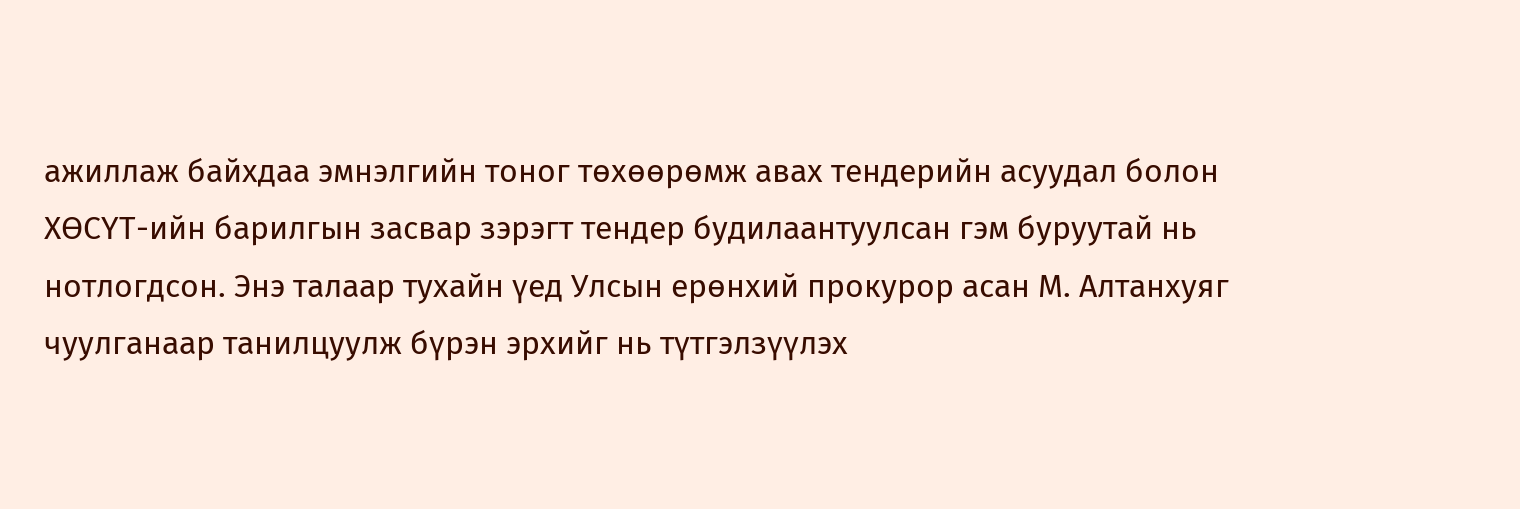ажиллаж байхдаа эмнэлгийн тоног төхөөрөмж авах тендерийн асуудал болон ХӨСҮТ-ийн барилгын засвар зэрэгт тендер будилаантуулсан гэм буруутай нь нотлогдсон. Энэ талаар тухайн үед Улсын ерөнхий прокурор асан М. Алтанхуяг чуулганаар танилцуулж бүрэн эрхийг нь түтгэлзүүлэх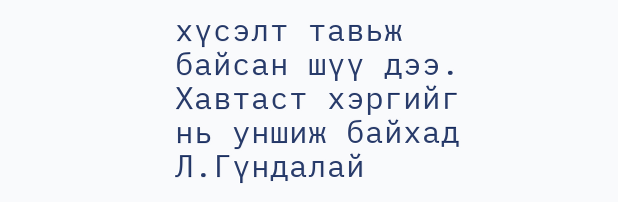хүсэлт тавьж байсан шүү дээ. Хавтаст хэргийг нь уншиж байхад Л.Гүндалай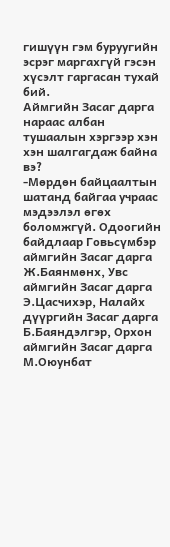гишүүн гэм буруугийн эсрэг маргахгүй гэсэн хүсэлт гаргасан тухай бий.
Аймгийн Засаг дарга нараас албан тушаалын хэргээр хэн хэн шалгагдаж байна вэ?
-Мөрдөн байцаалтын шатанд байгаа учраас мэдээлэл өгөх боломжгүй. Одоогийн байдлаар Говьсүмбэр аймгийн Засаг дарга Ж.Баянмөнх, Увс аймгийн Засаг дарга Э.Цасчихэр, Налайх дүүргийн Засаг дарга Б.Баяндэлгэр, Орхон аймгийн Засаг дарга М.Оюунбат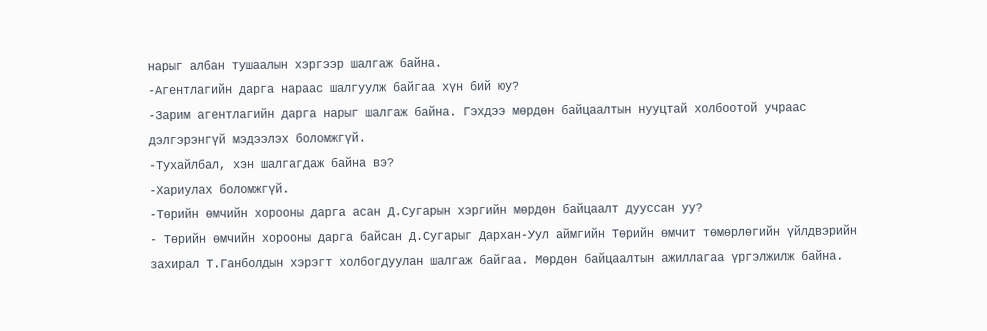нарыг албан тушаалын хэргээр шалгаж байна.
-Агентлагийн дарга нараас шалгуулж байгаа хүн бий юу?
-Зарим агентлагийн дарга нарыг шалгаж байна. Гэхдээ мөрдөн байцаалтын нууцтай холбоотой учраас дэлгэрэнгүй мэдээлэх боломжгүй.
-Тухайлбал, хэн шалгагдаж байна вэ?
-Хариулах боломжгүй.
-Төрийн өмчийн хорооны дарга асан Д.Сугарын хэргийн мөрдөн байцаалт дууссан уу?
- Төрийн өмчийн хорооны дарга байсан Д.Сугарыг Дархан-Уул аймгийн Төрийн өмчит төмөрлөгийн үйлдвэрийн захирал Т.Ганболдын хэрэгт холбогдуулан шалгаж байгаа. Мөрдөн байцаалтын ажиллагаа үргэлжилж байна.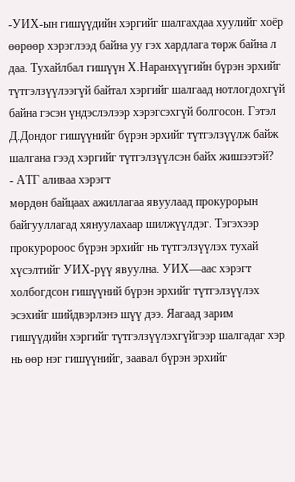-УИХ-ын гишүүдийн хэргийг шалгахдаа хуулийг хоёр өөрөөр хэрэглээд байна уу гэх хардлага төрж байна л даа. Тухайлбал гишүүн Х.Наранхүүгийн бүрэн эрхийг түтгэлзүүлээгүй байтал хэргийг шалгаад нотлогдохгүй байна гэсэн үндэслэлээр хэрэгсэхгүй болгосон. Гэтэл Д.Дондог гишүүнийг бүрэн эрхийг түтгэлзүүлж байж шалгана гээд хэргийг түтгэлзүүлсэн байх жишээтэй?
- АТГ аливаа хэрэгт
мөрдөн байцаах ажиллагаа явуулаад прокурорын байгууллагад хянуулахаар шилжүүлдэг. Тэгэхээр прокуророос бүрэн эрхийг нь түтгэлзүүлэх тухай хүсэлтийг УИХ-рүү явуулна. УИХ—аас хэрэгт холбогдсон гишүүний бүрэн эрхийг түтгэлзүүлэх эсэхийг шийдвэрлэнэ шүү дээ. Яагаад зарим гишүүдийн хэргийг түтгэлзүүлэхгүйгээр шалгадаг хэр нь өөр нэг гишүүнийг, заавал бүрэн эрхийг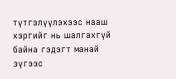түтгэлүүлэхээс нааш хэргийг нь шалгахгүй байна гэдэгт манай зүгээс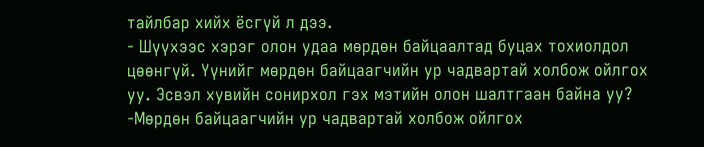тайлбар хийх ёсгүй л дээ.
- Шүүхээс хэрэг олон удаа мөрдөн байцаалтад буцах тохиолдол цөөнгүй. Үүнийг мөрдөн байцаагчийн ур чадвартай холбож ойлгох уу. Эсвэл хувийн сонирхол гэх мэтийн олон шалтгаан байна уу?
-Мөрдөн байцаагчийн ур чадвартай холбож ойлгох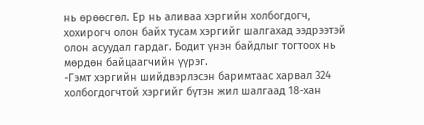нь өрөөсгөл. Ер нь аливаа хэргийн холбогдогч, хохирогч олон байх тусам хэргийг шалгахад ээдрээтэй олон асуудал гардаг. Бодит үнэн байдлыг тогтоох нь мөрдөн байцаагчийн үүрэг.
-Гэмт хэргийн шийдвэрлэсэн баримтаас харвал 324 холбогдогчтой хэргийг бүтэн жил шалгаад 18-хан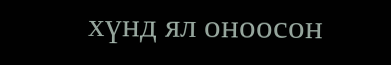хүнд ял оноосон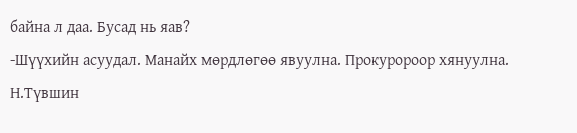байна л даа. Бусад нь яав?
-Шүүхийн асуудал. Манайх мөрдлөгөө явуулна. Прокуророор хянуулна.
Н.Түвшин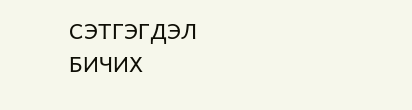СЭТГЭГДЭЛ БИЧИХ